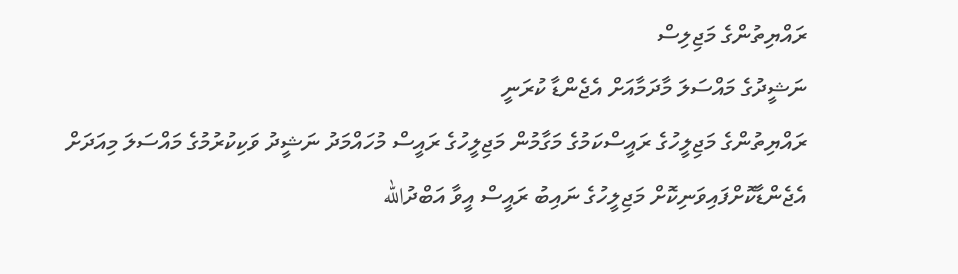ރައްޔިތުންގެ މަޖިލިސް
ނަޝީދުގެ މައްސަލަ މާދަމާއަށް އެޖެންޑާ ކުރަނީ
ރައްޔިތުންގެ މަޖިލީހުގެ ރައީސްކަމުގެ މަގާމުން މަޖިލީހުގެ ރައީސް މުހައްމަދު ނަޝީދު ވަކިކުރުމުގެ މައްސަލަ މިއަދަށް އެޖެންޑާކޮށްފައިވަނިކޮށް މަޖިލީހުގެ ނައިބު ރައީސް އީވާ އަބްދުالله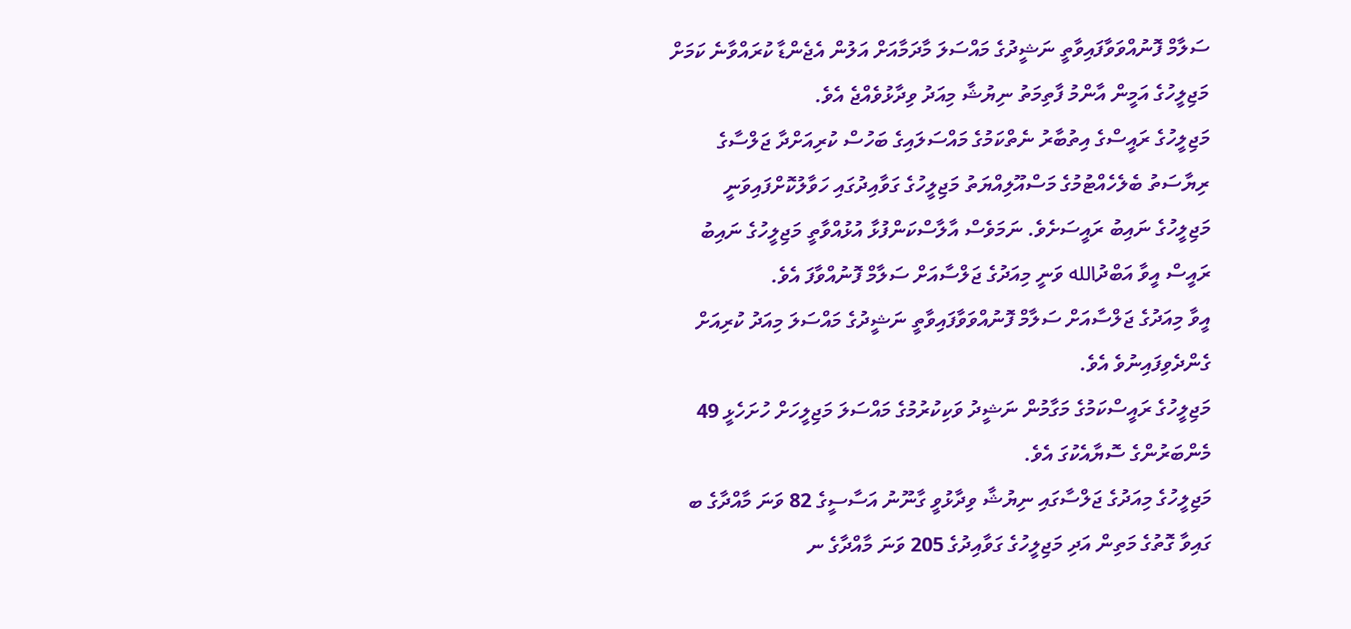ސަލާމް ފޮނުއްވަވާފައިވާތީ ނަޝީދުގެ މައްސަލަ މާދަމާއަށް އަލުން އެޖެންޑާ ކުރައްވާނެ ކަމަށް މަޖިލީހުގެ އަމީން އާންމު ފާތިމަތު ނިޔުޝާ މިއަދު ވިދާޅުވެއްޖެ އެވެ.
މަޖިލީހުގެ ރައީސްގެ އިތުބާރު ނެތްކަމުގެ މައްސަލައިގެ ބަހުސް ކުރިއަށްދާ ޖަލްސާގެ ރިޔާސަތު ބެލެހެއްޓުމުގެ މަސްއޫލިއްޔަތު މަޖިލީހުގެ ގަވާއިދުގައި ހަވާލުކޮށްފައިވަނީ މަޖިލީހުގެ ނައިބު ރައީސަށެވެ. ނަމަވެސް އާލާސްކަންފުޅާ އުޅުއްވާތީ މަޖިލީހުގެ ނައިބު ރައީސް އީވާ އަބްދުالله ވަނީ މިއަދުގެ ޖަލްސާއަށް ސަލާމް ފޮނުއްވާފަ އެވެ.
އީވާ މިއަދުގެ ޖަލްސާއަށް ސަލާމް ފޮނުއްވަވާފައިވާތީ ނަޝީދުގެ މައްސަލަ މިއަދު ކުރިއަށް ގެންދެވިފައިނުވެ އެވެ.
މަޖިލީހުގެ ރައީސްކަމުގެ މަގާމުން ނަޝީދު ވަކިކުރުމުގެ މައްސަލަ މަޖިލީހަށް ހުށަހެޅީ 49 މެންބަރުންގެ ސޮޔާއެކުގަ އެވެ.
މަޖިލީހުގެ މިއަދުގެ ޖަލްސާގައި ނިޔުޝާ ވިދާޅުވީ ގާނޫނު އަސާސީގެ 82 ވަނަ މާއްދާގެ ބ ގައިވާ ގޮތުގެ މަތިން އަދި މަޖިލީހުގެ ގަވާއިދުގެ 205 ވަނަ މާއްދާގެ ނ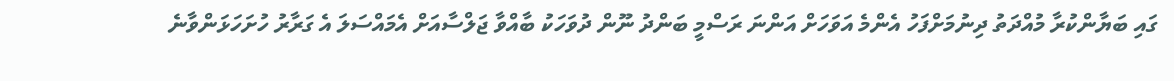ގައި ބަޔާންކުރާ މުއްދަތު ދިނުމަށްފަހު އެންމެ އަވަހަށް އަންނަ ރަސްމީ ބަންދު ނޫން ދުވަހަކު ބާއްވާ ޖަލްސާއަށް އެމައްސަލަ އެ ގަރާރު ހުށަހަޅަންވާނެ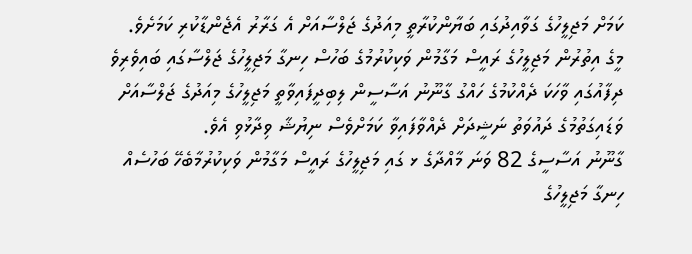ކަމަށް މަޖިލީހުގެ ގަވާއިދުގައި ބަޔާންކުރާތީ މިއަދުގެ ޖަލްސާއަށް އެ ގަރާރު އެޖެންޑާކުރި ކަމަށެވެ.
މީގެ އިތުރުން މަޖިލީހުގެ ރައީސް މަގާމުން ވަކިކުރުމުގެ ބަހުސް ހިނގާ މަޖިލީހުގެ ޖަލްސާގައި ބައިވެރިވެ ދިފާއުގައި ވާހަކަ ދެއްކުމުގެ ހައްގު ގާނޫނު އަސާސީން ލިބިދީފައިވާތީ މަޖިލީހުގެ މިއަދުގެ ޖަލްސާއަށް ވަޑައިގަތުމުގެ ދައުވަތު ނަޝީދަށް ދެއްވާފައިވާ ކަމަށްވެސް ނިޔުޝާ ވިދާޅުވި އެވެ.
ގާނޫނު އަސާސީގެ 82 ވަނަ މާއްދާގެ ޅ ގައި މަޖިލީހުގެ ރައީސް މަގާމުން ވަކިކުރުމާބެހޭ ބަހުސެއް ހިނގާ މަޖިލީހުގެ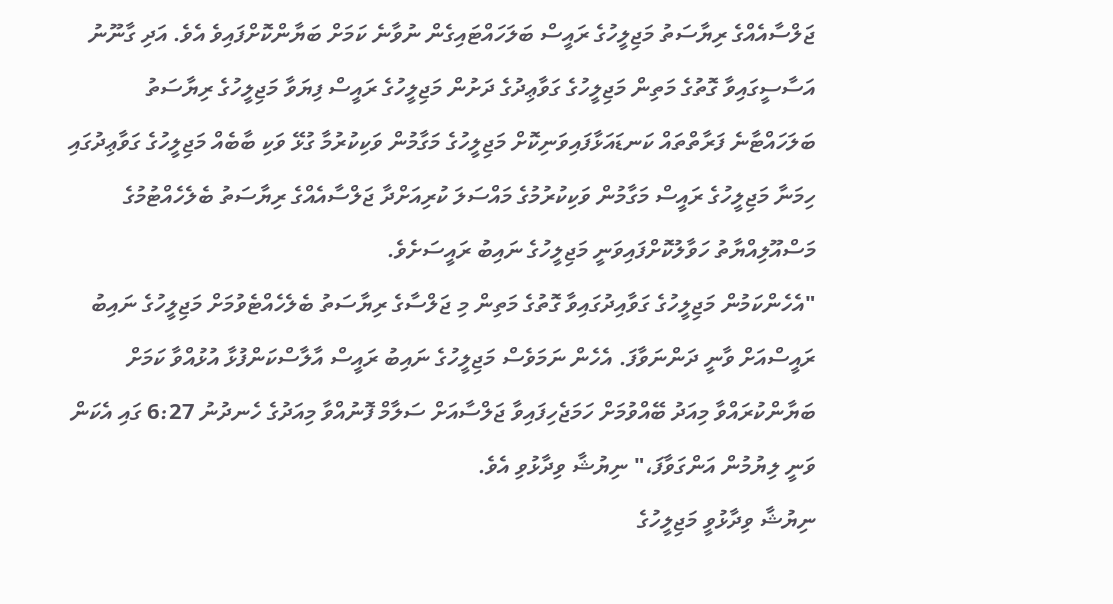ޖަލްސާއެއްގެ ރިޔާސަތު މަޖިލީހުގެ ރައީސް ބަލަހައްޓައިގެން ނުވާނެ ކަމަށް ބަޔާންކޮށްފައިވެ އެވެ. އަދި ގާނޫނު އަސާސީގައިވާ ގޮތުގެ މަތިން މަޖިލީހުގެ ގަވާޢިދުގެ ދަށުން މަޖިލީހުގެ ރައީސް ފިޔަވާ މަޖިލީހުގެ ރިޔާސަތު ބަލަހައްޓާނެ ފަރާތްތައް ކަނޑައަޅާފައިވަނިކޮށް މަޖިލީހުގެ މަގާމުން ވަކިކުރުމާ ގުޅޭ ވަކި ބާބެއް މަޖިލީހުގެ ގަވާޢިދުގައި ހިމަނާ މަޖިލީހުގެ ރައީސް މަގާމުން ވަކިކުރުމުގެ މައްސަލަ ކުރިއަށްދާ ޖަލްސާއެއްގެ ރިޔާސަތު ބެލެހެއްޓުމުގެ މަސްއޫލިއްޔާތު ހަވާލުކޮށްފައިވަނީ މަޖިލީހުގެ ނައިބު ރައީސަށެވެ.
"އެހެންކަމުން މަޖިލީހުގެ ގަވާއިދުގައިވާ ގޮތުގެ މަތިން މި ޖަލްސާގެ ރިޔާސަތު ބެލެހެއްޓެވުމަށް މަޖިލީހުގެ ނައިބު ރައީސްއަށް ވާނީ ދަންނަވާފަ. އެހެން ނަމަވެސް މަޖިލީހުގެ ނައިބު ރައީސް އާލާސްކަންފުޅާ އުޅުއްވާ ކަމަށް ބަޔާންކުރައްވާ މިއަދު ބޭއްވުމަށް ހަމަޖެހިފައިވާ ޖަލްސާއަށް ސަލާމް ފޮނުއްވާ މިއަދުގެ ހެނދުނު 6:27 ގައި އެކަން ވަނީ ލިޔުމުން އަންގަވާފަ،" ނިޔުޝާ ވިދާޅުވި އެވެ.
ނިޔުޝާ ވިދާޅުވީ މަޖިލީހުގެ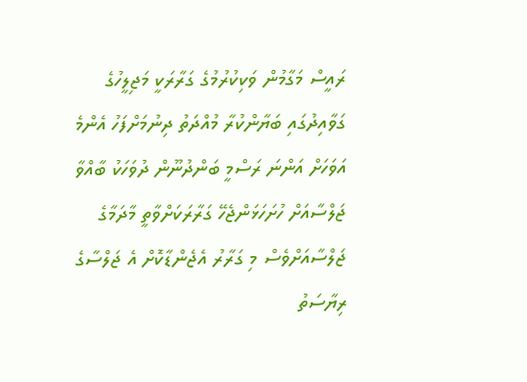ރައީސް މަގާމުން ވަކިކުރުމުގެ ގަރާރަކީ މަޖިލީހުގެ ގަވާއިދުގައި ބަޔާންކުރާ މުއްދަތު ދިނުމަށްފަހު އެންމެ އަވަހަށް އަންނަ ރަސްމީ ބަންދުނޫން ދުވަހަކު ބާއްވާ ޖަލްސާއަށް ހުށަހަޅަންޖެހޭ ގަރާރަކަށްވާތީ މާދަމާގެ ޖަލްސާއަށްވެސް މި ގަރާރު އެޖެންޑާކޮށް އެ ޖަލްސާގެ ރިޔާސަތު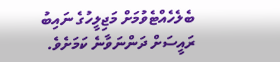ބެލެހެއްޓެވުމަށް މަޖިލީހުގެ ނައިބު ރައީސަށް ދަންނަވާނެ ކަމަށެވެ.